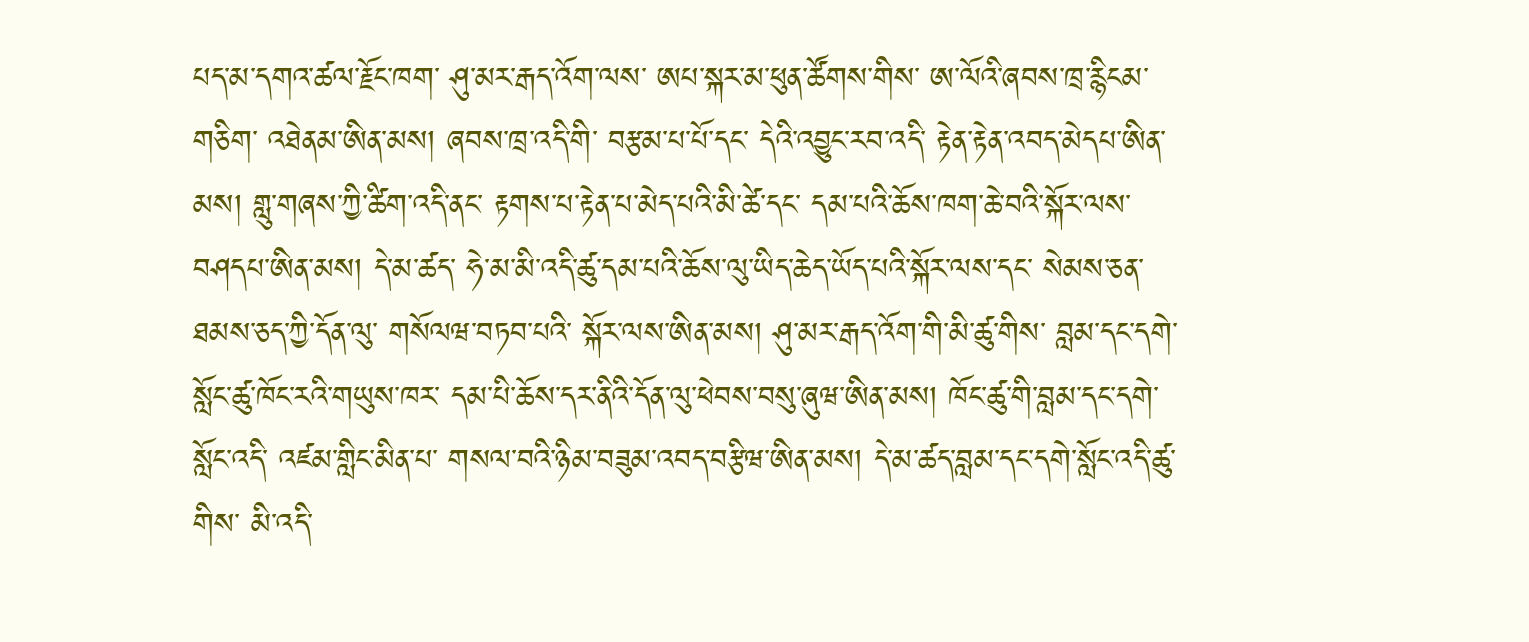པད་མ་དགའ་ཚལ་རྗོང་ཁག་ ཤུ་མར་རྒད་འོག་ལས་ ཨཔ་སྐར་མ་ཕུན་ཚོགས་གིས་ ཨ་ལོའི་ཞབས་ཁྲ་རྙིངམ་གཅིག་ འཐེནམ་ཨིན་མས། ཞབས་ཁྲ་འདི་གི་ བརྩམ་པ་པོ་དང་ དེའི་འབྱུང་རབ་འདི་ རྟེན་རྟེན་འབད་མེདཔ་ཨིན་མས། གླུ་གཞས་ཀྱི་ཚིག་འདི་ནང་ རྟགས་པ་རྟེན་པ་མེད་པའི་མི་ཚེ་དང་ དམ་པའི་ཆོས་ཁག་ཆེ་བའི་སྐོར་ལས་བཤདཔ་ཨིན་མས། དེ་མ་ཚད་ ཧེ་མ་མི་འདི་ཚུ་དམ་པའི་ཆོས་ལུ་ཡིད་ཆེད་ཡོད་པའི་སྐོར་ལས་དང་ སེམས་ཅན་ཐམས་ཅད་ཀྱི་དོན་ལུ་ གསོལཝ་བཏབ་པའི་ སྐོར་ལས་ཨིན་མས། ཤུ་མར་རྒད་འོག་གི་མི་ཚུ་གིས་ བླམ་དང་དགེ་སློང་ཚུ་ཁོང་རའི་གཡུས་ཁར་ དམ་པི་ཆོས་དར་ནིའི་དོན་ལུ་ཕེབས་བསུ་ཞུཝ་ཨིན་མས། ཁོང་ཚུ་གི་བླམ་དང་དགེ་སློང་འདི་ འཛམ་གླིང་མིན་པ་ གསལ་བའི་ཉིམ་བཟུམ་འབད་བརྩིཝ་ཨིན་མས། དེ་མ་ཚད་བླམ་དང་དགེ་སློང་འདི་ཚུ་གིས་ མི་འདི་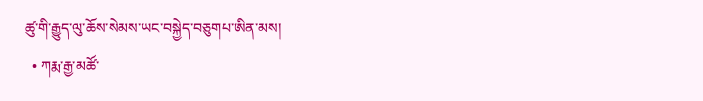ཚུ་གི་རྒྱུད་ལུ་ཆོས་སེམས་ཡང་བསྐྱེད་བཅུགཔ་ཨིན་མས།
  • ཀརྨ་རྒྱ་མཚོ་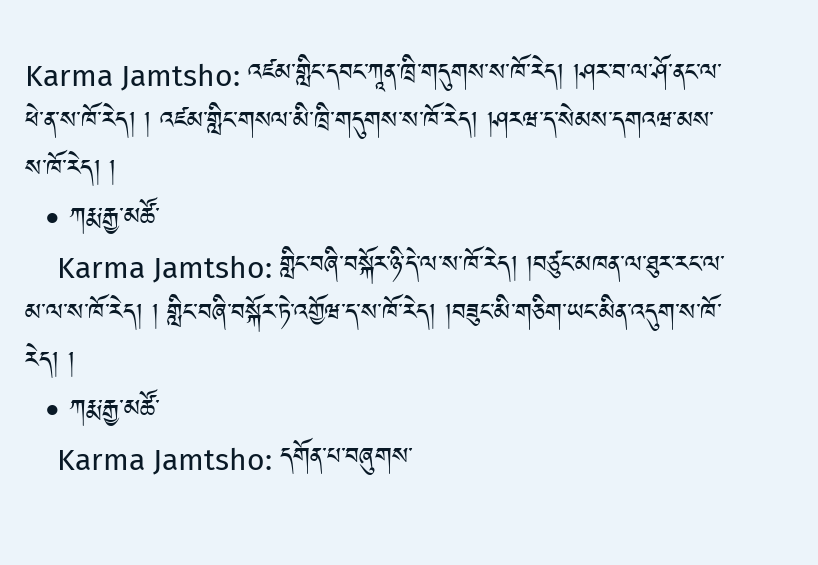Karma Jamtsho: འཛམ་གླིང་དབང་ཀཱན་ཁྲི་གདུགས་ས་ཁོ་རེད། །ཤར་བ་ལ་ཤོ་ནང་ལ་ཕེ་ན་ས་ཁོ་རེད། ། འཛམ་གླིང་གསལ་མི་ཁྲི་གདུགས་ས་ཁོ་རེད། །ཤརཝ་ད་སེམས་དགའཝ་མས་ས་ཁོ་རེད། །
  • ཀརྨ་རྒྱ་མཚོ་
    Karma Jamtsho: གླིང་བཞི་བསྐོར་ཉི་དེ་ལ་ས་ཁོ་རེད། །བཙུང་མཁན་ལ་ཐུར་རང་ལ་མ་ལ་ས་ཁོ་རེད། ། གླིང་བཞི་བསྐོར་ཏེ་འགྱོཝ་ད་ས་ཁོ་རེད། །བཟུང་མི་གཅིག་ཡང་མིན་འདུག་ས་ཁོ་རེད། །
  • ཀརྨ་རྒྱ་མཚོ་
    Karma Jamtsho: དགོན་པ་བཞུགས་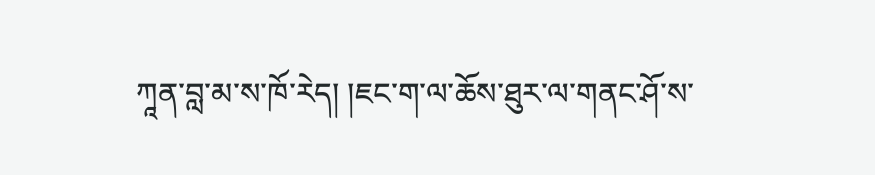ཀཱན་བླ་མ་ས་ཁོ་རེད། །ཇང་ག་ལ་ཆོས་ཐུར་ལ་གནང་ཤོ་ས་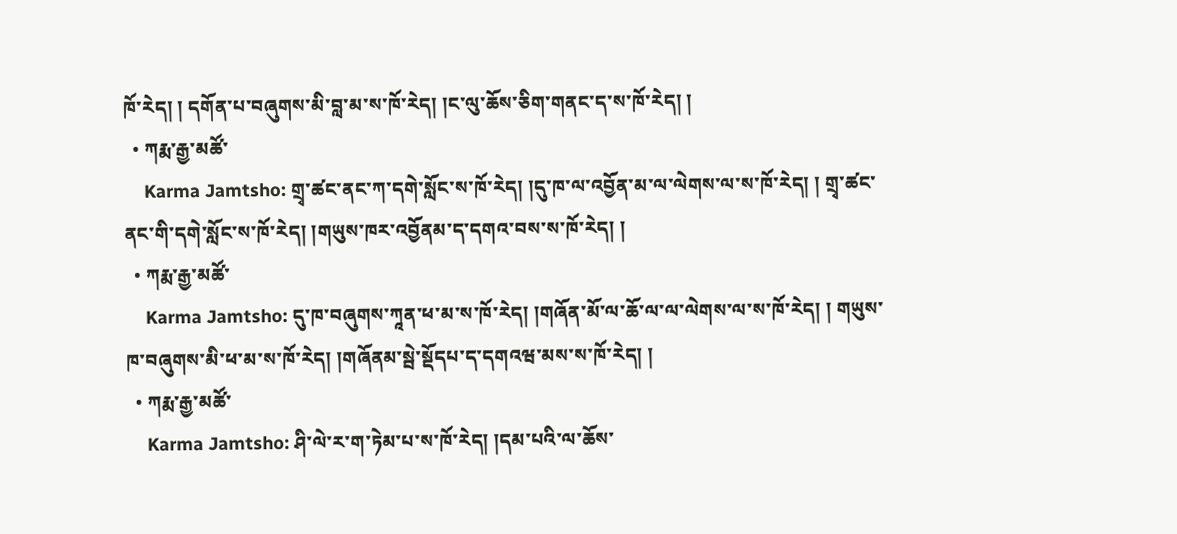ཁོ་རེད། ། དགོན་པ་བཞུགས་མི་བླ་མ་ས་ཁོ་རེད། །ང་ལུ་ཆོས་ཅིག་གནང་ད་ས་ཁོ་རེད། །
  • ཀརྨ་རྒྱ་མཚོ་
    Karma Jamtsho: གྲྭ་ཚང་ནང་ཀ་དགེ་སློང་ས་ཁོ་རེད། །དུ་ཁ་ལ་འབྱོན་མ་ལ་ལེགས་ལ་ས་ཁོ་རེད། ། གྲྭ་ཚང་ནང་གི་དགེ་སློང་ས་ཁོ་རེད། །གཡུས་ཁར་འབྱོནམ་ད་དགའ་བས་ས་ཁོ་རེད། །
  • ཀརྨ་རྒྱ་མཚོ་
    Karma Jamtsho: དུ་ཁ་བཞུགས་ཀཱན་ཕ་མ་ས་ཁོ་རེད། །གཞོན་མོ་ལ་ཆོ་ལ་ལ་ལེགས་ལ་ས་ཁོ་རེད། ། གཡུས་ཁ་བཞུགས་མི་ཕ་མ་ས་ཁོ་རེད། །གཞོནམ་སྦེ་སྡོདཔ་ད་དགའཝ་མས་ས་ཁོ་རེད། །
  • ཀརྨ་རྒྱ་མཚོ་
    Karma Jamtsho: ཤི་ལེ་ར་ག་ཏེམ་པ་ས་ཁོ་རེད། །དམ་པའི་ལ་ཆོས་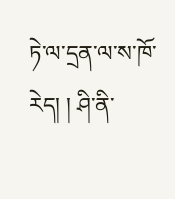ཏེ་ལ་དྲན་ལ་ས་ཁོ་རེད། ། ཤི་ནི་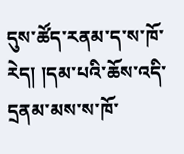དུས་ཚོད་རནམ་ད་ས་ཁོ་རེད། །དམ་པའི་ཆོས་འདི་དྲནམ་མས་ས་ཁོ་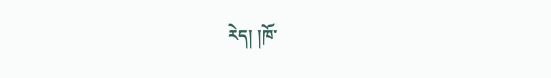རེད། །ཁོ་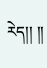རེད།། །།